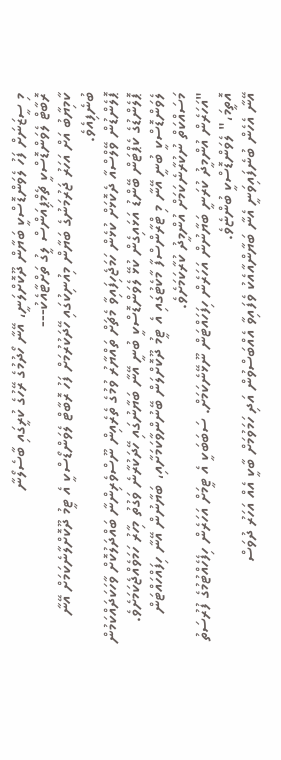މި ސީޒަނަށް ފަހު ލެވަންޑޮސްކީ ބަޔާން ދޫކޮށްލަނީ، އޭނާ ހޯދުމުގެ ރޭހުގެ ކުރީގައި ބާސެލޯނާ
ރޮބާޓް ލެވަންޑޮސްކީ ޗެމްޕިއަންސް ލީގު ތަށްޓާއެކު---
ކާމިޔާބު އަށް އަހަރު ޖަރުމަނުގެ ބަޔާން މިއުނިކުގައި ހޭދަކުރުމަށް ފަހު ރޮބާޓް ލެވަންޑޯސްކީ އެ ޓީމު ދޫކޮށްލާނެކަމަށް އޭނާ ބުނެފިއެވެ.
ޕޮލެންޑުން ވޭލްސްއާ ދެކޮޅަށް ކުޅެން ހަމަޖެހިފައިވާ މެޗަށް ތައްޔާރު ވުމުގެ ތެރެއިން ނޫސްވެރިންނާ ބައްދަލުކޮށް ވާހަކަދައްކަމުން ޕޮލެންޑުގެ ކެޕްޓަން ބޭންޑު އަޅައިގެން ކުޅޭ ލެވަންޑޮސްކީ ބުނީ އޭނާ ބަޔާނުގައި ހޭދަކުރާނެ ވަގުތު މިހާރު ހަމަވެއްޖެކަމަށެވެ.
ލެވަންޑޮސްކީ ބުނީ އޭނާ މި ޓްރާންސްފާ މާކެޓުގައި އެ ޓީމު ދޫކޮށްލަން ބޭނުންވާކަމަށާއި، ބަޔާނުން އޭނާ ހިފައްހައްޓަން މަސައްކަތް ނުކުރާނެކަމަށް އުންމީދު ކުރާކަމަށެވެ.
"އަހަރެން އުންމީދު ކުރަނީ ބަޔާނުން އަހަރެން ހިފަހައްޓަން ނޫޅޭނެކަމަށް. ސަބަބަކީ އެ ޓީމަށް އަހަރެން ހިފެހެއްޓުމުގެ ފުރުސަތު އޮތީމަ،" ލެވަންޑޮސްކީ ބުންޏެވެ.
އޭނާ އެހެން ބުނެފައިވަނީ އެނާ ބަޔާންއާއެކު ވެފައިވާ އެއްބަސްވުން އަދި ހަމަވުމަށް ބާކީ އެއް އަހަރު ދުވަސް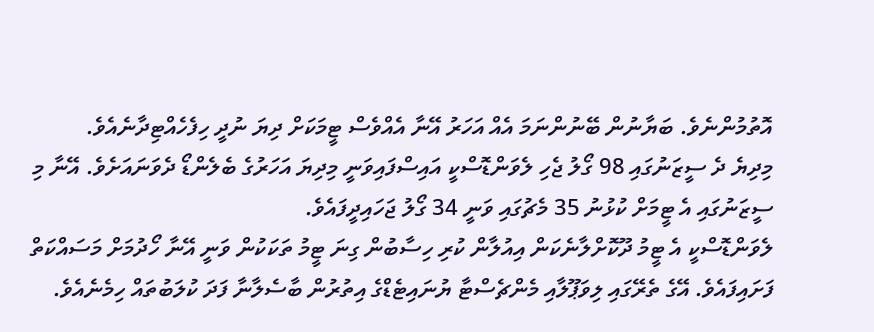އޮތުމުންނެވެ. ބަޔާނުން ބޭނުންނަމަ އެއް އަހަރު އޭނާ އެއްވެސް ޓީމަކަށް ދިޔަ ނުދީ ހިފެހެއްޓިދާނެއެވެ.
މިދިޔެ ދެ ސީޒަނުގައި 98 ގޯލު ޖެހި ލެވަންޑޮސްކީ އައިސްފައިވަނީ މިދިޔަ އަހަރުގެ ބެލެންޑޯ ދެވަނައަށެވެ. އޭނާ މި ސީޒަނުގައި އެ ޓީމަށް ކުޅުނު 35 މެޗުގައި ވަނީ 34 ގޯލު ޖަހައިދީފައެވެ.
ލެވަންޑޮސްކީ އެ ޓީމު ދޫކޮށްލާނެކަން އިއުލާން ކުރި ހިސާބުން ގިނަ ޓީމު ތަކަކުން ވަނީ އޭނާ ހޯދުމަށް މަސައްކަތް ފަށައިފައެވެ. އޭގެ ތެރޭގައި ލިވަޕޫލާއި މެންޗެސްޓާ ޔުނައިޓެޑްގެ އިތުރުން ބާސެލާނާ ފަދަ ކުލަބުތައް ހިމެނެއެވެ.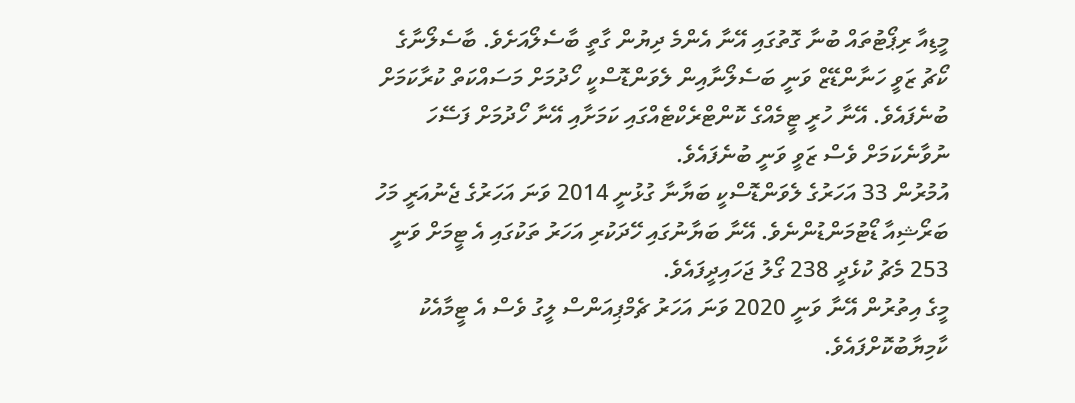މީޑިއާ ރިޕޯޓުތައް ބުނާ ގޮތުގައި އޭނާ އެންމެ ދިޔުން ގާތީ ބާސެލޯއަށެވެ. ބާސެލޯނާގެ ކޯޗު ޒަވީ ހަނާންޑޭޒް ވަނީ ބަސެލޯނާއިން ލެވަންޑޮސްކީ ހޯދުމަށް މަސައްކަތް ކުރާކަމަށް ބުނެފައެވެ. އޭނާ ހުރީ ޓީމެއްގެ ކޮންޓްރެކްޓެއްގައި ކަމަށާއި އޭނާ ހޯދުމަށް ފަސޭހަ ނުވާނެކަމަށް ވެސް ޒަވީ ވަނީ ބުނެފައެވެ.
އުމުރުން 33 އަހަރުގެ ލެވަންޑޮސްކީ ބަޔާނާ ގުޅުނީ 2014 ވަނަ އަހަރުގެ ޖެނުއަރީ މަހު ބަރޯޝިއާ ޑޯޓުމަންޑުންނެވެ. އޭނާ ބަޔާނުގައި ހޭދަކުރި އަހަރު ތަކުގައި އެ ޓީމަށް ވަނީ 253 މެޗު ކުޅެދީ 238 ގޯލު ޖަހައިދީފައެވެ.
މީގެ އިތުރުން އޭނާ ވަނީ 2020 ވަނަ އަހަރު ޗެމްޕިއަންސް ލީގު ވެސް އެ ޓީމާއެކު ކާމިޔާބުކޮށްފައެވެ.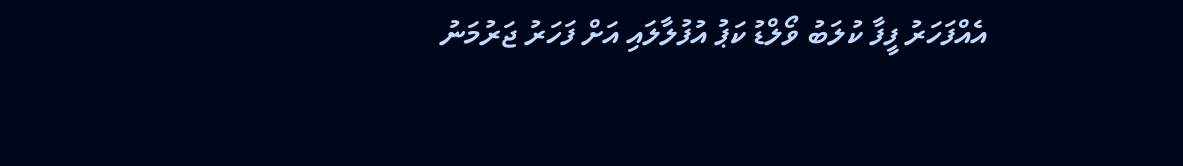އެއްފަހަރު ފީފާ ކުލަބު ވޯލްޑު ކަޕު އުފުލާލައި އަށް ފަހަރު ޖަރުމަނު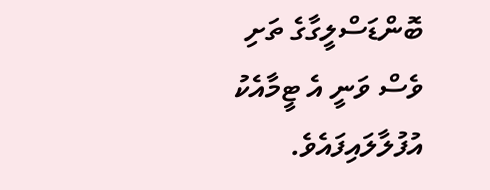ބޮންޑަސްލީގާގެ ތަށި ވެސް ވަނީ އެ ޓީމާއެކު އުފުލާލައިފައެވެ.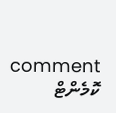comment ކޮމެންޓް